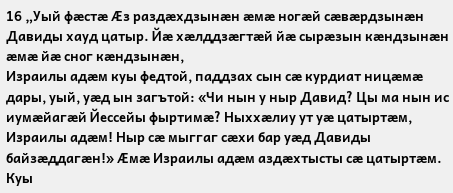16 „Уый фӕстӕ Ӕз раздӕхдзынӕн ӕмӕ ногӕй сӕвӕрдзынӕн Давиды хауд цатыр. Йӕ хӕлддзӕгтӕй йӕ сырӕзын кӕндзынӕн ӕмӕ йӕ сног кӕндзынӕн,
Израилы адӕм куы федтой, паддзах сын сӕ курдиат ницӕмӕ дары, уый, уӕд ын загътой: «Чи нын у ныр Давид? Цы ма нын ис иумӕйагӕй Йессейы фыртимӕ? Ныххӕлиу ут уӕ цатыртӕм, Израилы адӕм! Ныр сӕ мыггаг сӕхи бар уӕд Давиды байзӕддагӕн!» Ӕмӕ Израилы адӕм аздӕхтысты сӕ цатыртӕм.
Куы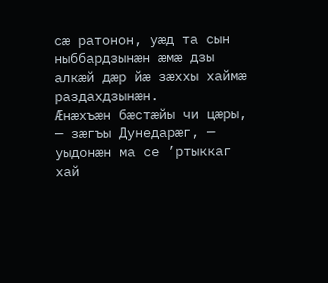сӕ ратонон, уӕд та сын ныббардзынӕн ӕмӕ дзы алкӕй дӕр йӕ зӕххы хаймӕ раздахдзынӕн.
Ӕнӕхъӕн бӕстӕйы чи цӕры, — зӕгъы Дунедарӕг, — уыдонӕн ма се ’ртыккаг хай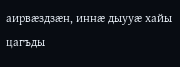аирвӕздзӕн, иннӕ дыууӕ хайы цагъды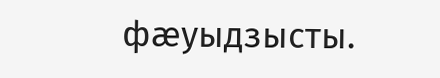фӕуыдзысты.